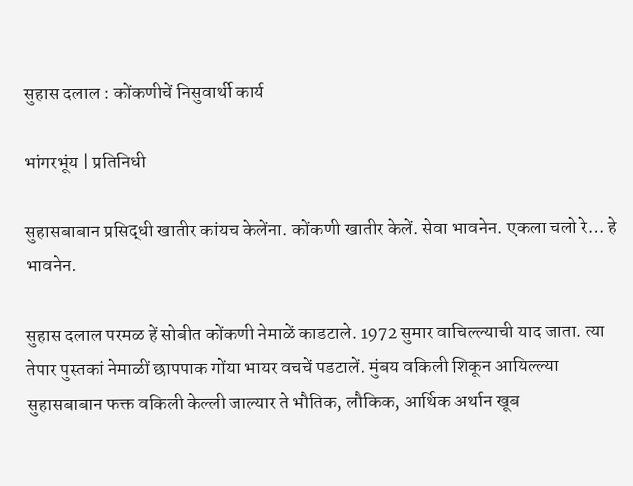सुहास दलाल : कोंकणीचें निसुवार्थी कार्य

भांगरभूंय | प्रतिनिधी

सुहासबाबान प्रसिद्धी खातीर कांयच केलेंना. कोंकणी खातीर केलें. सेवा भावनेन. एकला चलो रे… हे भावनेन.

सुहास दलाल परमळ हें सोबीत कोंकणी नेमाळें काडटाले. 1972 सुमार वाचिल्ल्याची याद जाता. त्या तेपार पुस्तकां नेमाळीं छापपाक गोंया भायर वचचें पडटालें. मुंबय वकिली शिकून आयिल्ल्या सुहासबाबान फक्त वकिली केल्ली जाल्यार ते भौतिक, लौकिक, आर्थिक अर्थान खूब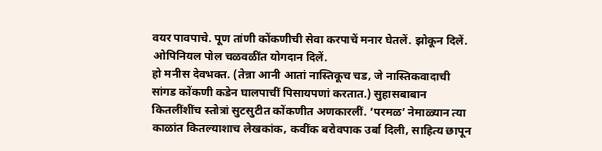वयर पावपाचे. पूण तांणी कोंकणीची सेवा करपाचें मनार घेतलें. झोकून दिलें. ओपिनियल पोल चळवळींत योगदान दिलें.
हो मनीस देवभक्त. (तेन्ना आनी आतां नास्तिकूच चड, जे नास्तिकवादाची सांगड कोंकणी कडेन घालपाचीं पिसायपणां करतात.) सुहासबाबान कितलींशींच स्तोत्रां सुटसुटीत कोंकणीत अणकारलीं. ‘परमळ’ नेमाळ्यान त्या काळांत कितल्याशाच लेखकांक, कवींक बरोवपाक उर्बा दिली, साहित्य छापून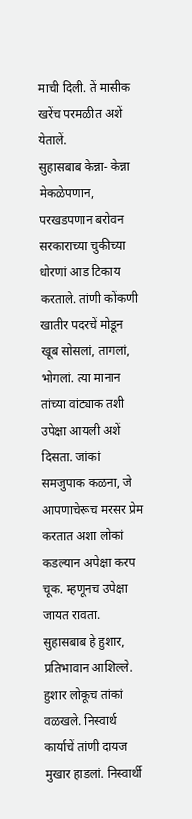माची दिली. तें मासीक खरेंच परमळीत अशें येतालें.
सुहासबाब केन्ना- केन्ना मेकळेपणान, परखडपणान बरोवन सरकाराच्या चुकीच्या धोरणां आड टिकाय करताले. तांणी कोंकणी खातीर पदरचें मोडून खूब सोसलां, तागलां, भोगलां. त्या मानान तांच्या वांट्याक तशी उपेक्षा आयली अशें दिसता. जांकां समजुपाक कळना, जे आपणाचेरूच मरसर प्रेम करतात अशा लोकां कडल्यान अपेक्षा करप चूक. म्हणूनच उपेक्षा जायत रावता. सुहासबाब हे हुशार, प्रतिभावान आशिल्ले. हुशार लोकूच तांकां वळखले. निस्वार्थ कार्याचें तांणी दायज मुखार हाडलां. निस्वार्थी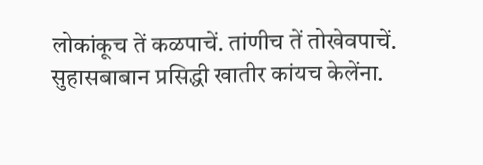लोकांकूच तें कळपाचें. तांणीच तें तोखेवपाचें.
सुहासबाबान प्रसिद्धी खातीर कांयच केलेंना.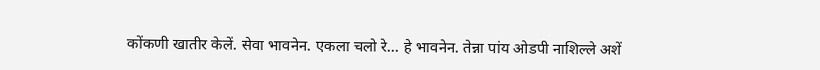कोंकणी खातीर केलें. सेवा भावनेन. एकला चलो रे… हे भावनेन. तेन्ना पांय ओडपी नाशिल्ले अशें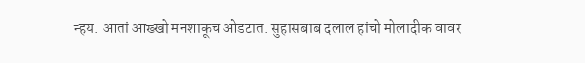न्हय. आतां आख्खो मनशाकूच ओडटात. सुहासबाब दलाल हांचो मोलादीक वावर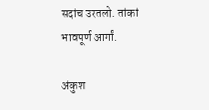सदांच उरतलो. तांकां भावपूर्ण आर्गां.

अंकुश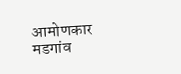आमोणकार
मडगांव